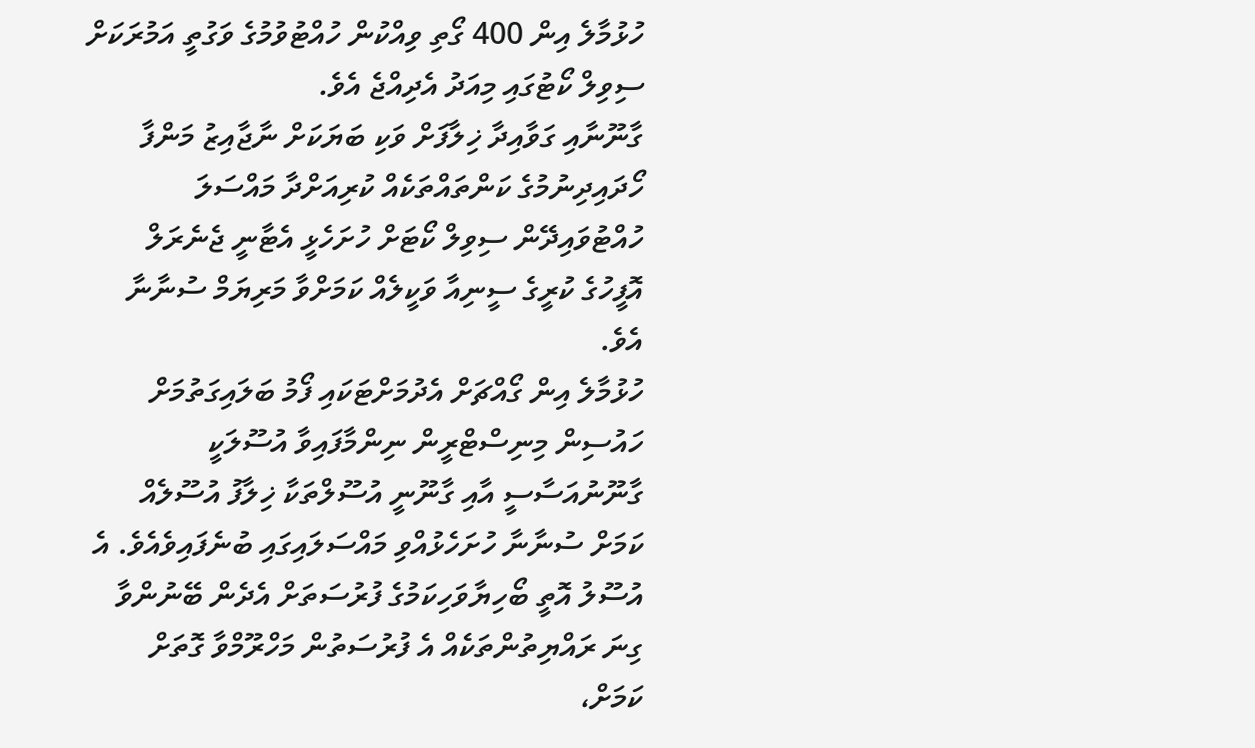ހުޅުމާލެ އިން 400 ގޯތި ވިއްކުން ހުއްޓުވުމުގެ ވަގުތީ އަމުރަކަށް ސިވިލް ކޯޓުގައި މިއަދު އެދިއްޖެ އެވެ.
ގާނޫނާއި ގަވާއިދާ ޚިލާފަށް ވަކި ބަޔަކަށް ނާޖާއިޒު މަންފާ ހޯދައިދިނުމުގެ ކަންތައްތަކެއް ކުރިއަށްދާ މައްސަލަ ހުއްޓުވައިދޭން ސިވިލް ކޯޓަށް ހުށަހެޅީ އެޓާނީ ޖެނެރަލް އޮފީހުގެ ކުރީގެ ސީނިއާ ވަކީލެއް ކަމަށްވާ މަރިޔަމް ސުނާނާ އެވެ.
ހުޅުމާލެ އިން ގޯއްޗަށް އެދުމަށްޓަކައި ފޯމު ބަލައިގަތުމަށް ހައުސިން މިނިސްޓްރީން ނިންމާފައިވާ އުސޫލަކީ ގާނޫނުއަސާސީ އާއި ގާނޫނީ އުސޫލްތަކާ ޚިލާފު އުސޫލެއް ކަމަށް ސުނާނާ ހުށަހެޅުއްވި މައްސަލައިގައި ބުނެފައިވެއެވެ. އެ އުސޫލު އޮތީ ބޯހިޔާވަހިކަމުގެ ފުރުސަތަށް އެދެން ބޭނުންވާ ގިނަ ރައްޔިތުންތަކެއް އެ ފުރުސަތުން މަހްރޫމްވާ ގޮތަށް ކަމަށް،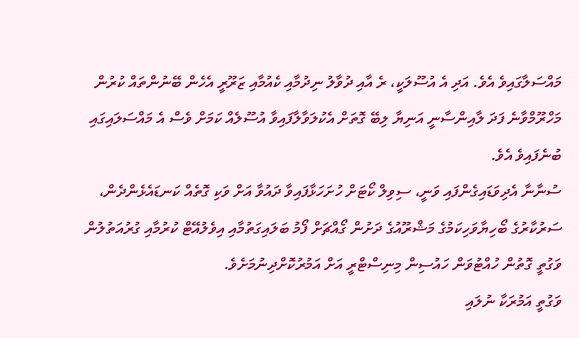މައްސަލާގައިވެ އެވެ. އަދި އެ އުސޫލަކީ، ރެ އާއި ދުވާލު ނިދުމާއި ކެއުމާއި ޒަރޫރީ އެހެން ބޭނުންތައް ކުރުން މަހްރޫމްވާނެ ފަދަ ލާއިންސާނީ އަނިޔާ ލިބޭ ގޮތަށް އެކުލަވާލާފައިވާ އުސޫލެއް ކަމަށް ވެސް އެ މައްސަލައިގައި ބުނެފައިވެ އެވެ.
ސުނާނާ އެދިވަޑައިގެންފައި ވަނީ، ސިވިލް ކޯޓަށް ހުށަހަޅާފައިވާ ދައުވާ އަށް ވަކި ގޮތެއް ކަނޑައެޅެންދެން، ސަރުކާރުގެ ބޯހިޔާވަހިކަމުގެ މަޝްރޫއުގެ ދަށުން ގޯއްޗަށް ފޯމު ބަލައިގަތުމާއި އިވެލުއޭޓް ކުރުމާއި ގުރުއަތުލުން ވަގުތީ ގޮތުން ހުއްޓުވަން ހައުސިން މިނިސްޓްރީ އަށް އަމުރުކޮށްދިނުމަށެވެ.
ވަގުތީ އަމުރަކާ ނުލައި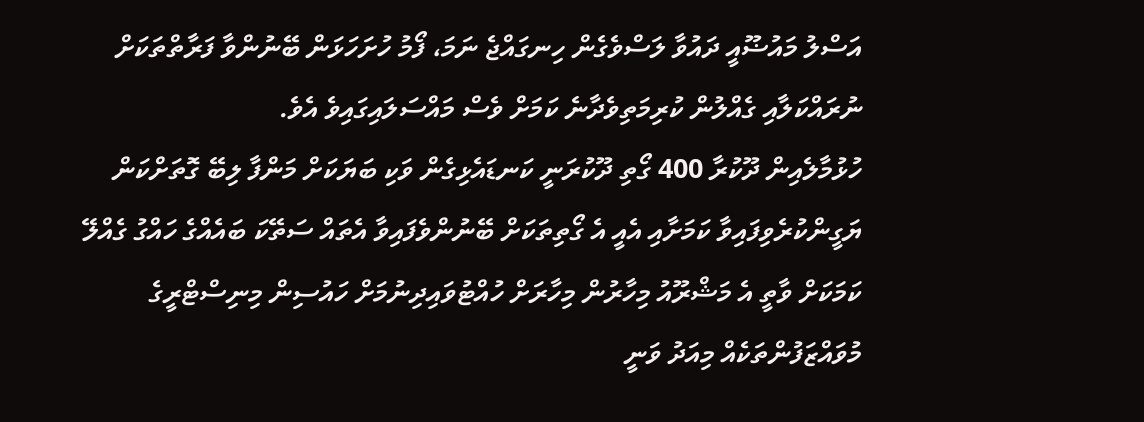އަސްލު މައުޟޫއީ ދައުވާ ލަސްވެގެން ހިނގައްޖެ ނަމަ، ފޯމު ހުށަހަޅަން ބޭނުންވާ ފަރާތްތަކަށް ނުރައްކަލާއި ގެއްލުން ކުރިމަތިވެދާނެ ކަމަށް ވެސް މައްސަލައިގައިވެ އެވެ.
ހުޅުމާލެއިން ދޫކުރާ 400 ގޯތި ދޫކުރަނީ ކަނޑައެޅިގެން ވަކި ބަޔަކަށް މަންފާ ލިބޭ ގޮތަށްކަން ޔަގީންކުރެވިފައިވާ ކަމަށާއި އެއީ އެ ގޯތިތަކަށް ބޭނުންވެފައިވާ އެތައް ސަތޭކަ ބައެއްގެ ހައްގު ގެއްލޭ ކަމަކަށް ވާތީ އެ މަޝްރޫއު މިހާރުން މިހާރަށް ހުއްޓުވައިދިނުމަށް ހައުސިން މިނިސްޓްރީގެ މުވައްޒަފުންތަކެއް މިއަދު ވަނީ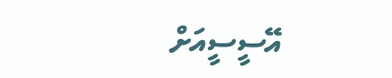އޭސީސީއަށް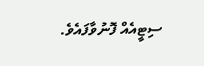ސިޓީއެއް ފޮނުވާފައެވެ.